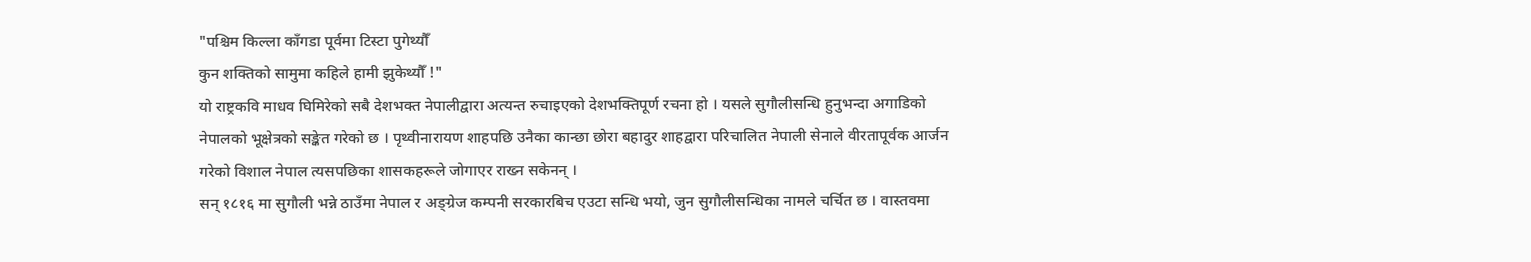"पश्चिम किल्ला काँगडा पूर्वमा टिस्टा पुगेथ्यौँ
कुन शक्तिको सामुमा कहिले हामी झुकेथ्यौँ !"
यो राष्ट्रकवि माधव घिमिरेको सबै देशभक्त नेपालीद्वारा अत्यन्त रुचाइएको देशभक्तिपूर्ण रचना हो । यसले सुगौलीसन्धि हुनुभन्दा अगाडिको नेपालको भूक्षेत्रको सङ्केत गरेको छ । पृथ्वीनारायण शाहपछि उनैका कान्छा छोरा बहादुर शाहद्वारा परिचालित नेपाली सेनाले वीरतापूर्वक आर्जन गरेको विशाल नेपाल त्यसपछिका शासकहरूले जोगाएर राख्न सकेनन् ।
सन् १८१६ मा सुगौली भन्ने ठाउँमा नेपाल र अङ्ग्रेज कम्पनी सरकारबिच एउटा सन्धि भयो, जुन सुगौलीसन्धिका नामले चर्चित छ । वास्तवमा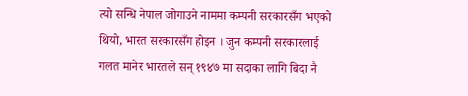त्यो सन्धि नेपाल जोगाउने नाममा कम्पनी सरकारसँग भएको थियो, भारत सरकारसँग होइन । जुन कम्पनी सरकारलाई गलत मानेर भारतले सन् १९४७ मा सदाका लागि बिदा नै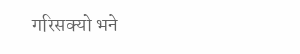गरिसक्यो भने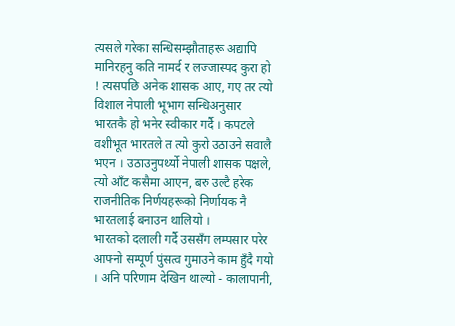त्यसले गरेका सन्धिसम्झौताहरू अद्यापि मानिरहनु कति नामर्द र लज्जास्पद कुरा हो ! त्यसपछि अनेक शासक आए, गए तर त्यो विशाल नेपाली भूभाग सन्धिअनुसार भारतकै हो भनेर स्वीकार गर्दै । कपटले वशीभूत भारतले त त्यो कुरो उठाउने सवालै भएन । उठाउनुपर्थ्यो नेपाली शासक पक्षले, त्यो आँट कसैमा आएन, बरु उल्टै हरेक राजनीतिक निर्णयहरूको निर्णायक नै भारतलाई बनाउन थालियो ।
भारतको दलाली गर्दै उससँग लम्पसार परेर आफ्नो सम्पूर्ण पुंसत्व गुमाउने काम हुँदै गयो । अनि परिणाम देखिन थाल्यो - कालापानी,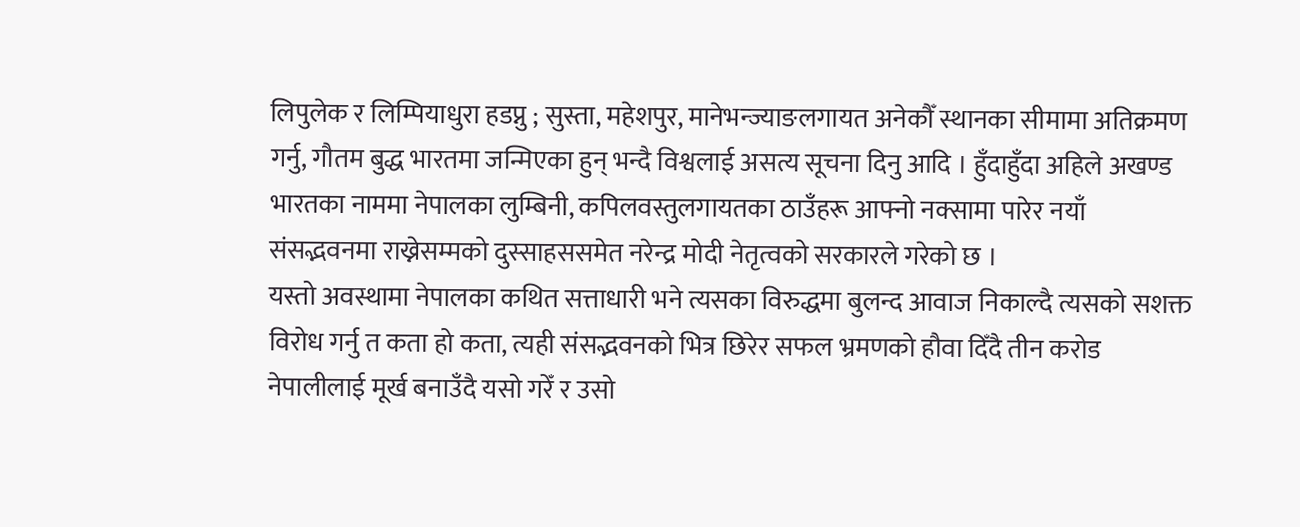लिपुलेक र लिम्पियाधुरा हडप्नु ; सुस्ता, महेशपुर, मानेभन्ज्याङलगायत अनेकौँ स्थानका सीमामा अतिक्रमण गर्नु, गौतम बुद्ध भारतमा जन्मिएका हुन् भन्दै विश्वलाई असत्य सूचना दिनु आदि । हुँदाहुँदा अहिले अखण्ड भारतका नाममा नेपालका लुम्बिनी, कपिलवस्तुलगायतका ठाउँहरू आफ्नो नक्सामा पारेर नयाँ संसद्भवनमा राख्नेसम्मको दुस्साहससमेत नरेन्द्र मोदी नेतृत्वको सरकारले गरेको छ ।
यस्तो अवस्थामा नेपालका कथित सत्ताधारी भने त्यसका विरुद्धमा बुलन्द आवाज निकाल्दै त्यसको सशक्त विरोध गर्नु त कता हो कता, त्यही संसद्भवनको भित्र छिरेर सफल भ्रमणको हौवा दिँदै तीन करोड नेपालीलाई मूर्ख बनाउँदै यसो गरेँ र उसो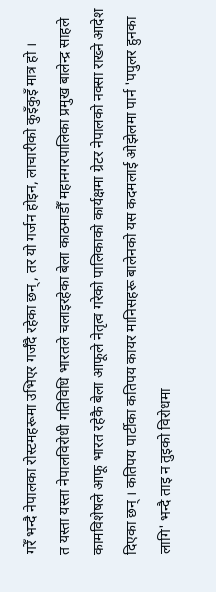गरेँ भन्दै नेपालका रोस्टमहरूमा उभिएर गर्जँदै रहेका छन्, तर यो गर्जन होइन, लाचारीको कुइँकुइँ मात्र हो ।
त यस्ता यस्ता नेपालविरोधी गतिविधि भारतले चलाइरहेका बेला काठमाडौँ महानगरपालिका प्रमुख बालेन्द्र साहले कामविशेषले आफू भारत रहेकै बेला आफूले नेतृत्व गरेको पालिकाको कार्यक्षमा ग्रेटर नेपालको नक्सा राख्ने आदेश दिएका छन् । कतिपय पार्टीका कतिपय कायर मानिसहरू बालेनको यस कदमलाई ओझेलमा पार्न 'पपुलर हुनका लागि' भन्दै ताइ न तुइको विरोधमा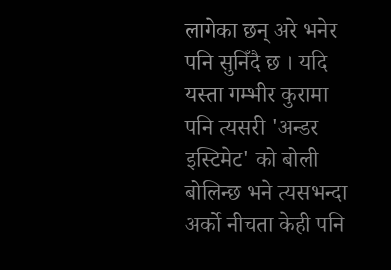लागेका छन् अरे भनेर पनि सुनिँदै छ । यदि यस्ता गम्भीर कुरामा पनि त्यसरी 'अन्डर इस्टिमेट' को बोली बोलिन्छ भने त्यसभन्दा अर्को नीचता केही पनि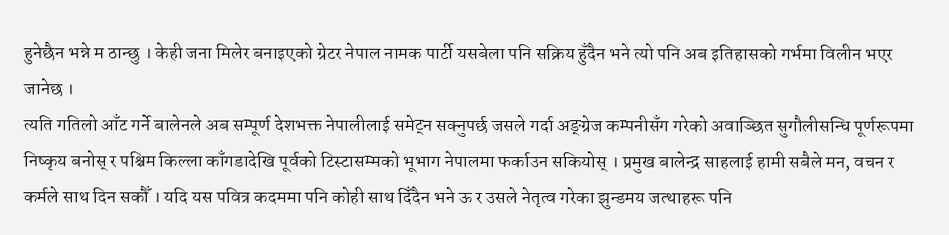हुनेछैन भन्ने म ठान्छु । केही जना मिलेर बनाइएको ग्रेटर नेपाल नामक पार्टी यसबेला पनि सक्रिय हुँदैन भने त्यो पनि अब इतिहासको गर्भमा विलीन भएर जानेछ ।
त्यति गतिलो आँट गर्ने बालेनले अब सम्पूर्ण देशभक्त नेपालीलाई समेट्न सक्नुपर्छ जसले गर्दा अङ्ग्रेज कम्पनीसँग गरेको अवाञ्छित सुगौलीसन्धि पूर्णरूपमा निष्कृय बनोस् र पश्चिम किल्ला काँगडादेखि पूर्वको टिस्टासम्मको भूभाग नेपालमा फर्काउन सकियोस् । प्रमुख बालेन्द्र साहलाई हामी सबैले मन, वचन र कर्मले साथ दिन सकौँ । यदि यस पवित्र कदममा पनि कोही साथ दिँदैन भने ऊ र उसले नेतृत्व गरेका झुन्डमय जत्थाहरू पनि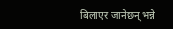बिलाएर जानेछन् भन्ने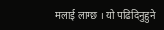मलाई लाग्छ । यो पढिदिनुहुने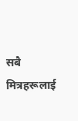सबै मित्रहरूलाई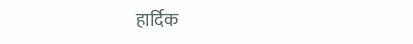हार्दिक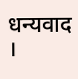धन्यवाद ।